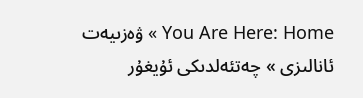You Are Here: Home » ۋەزىيەت ئانالىزى » چەتئەلدىكى ئۇيغۇر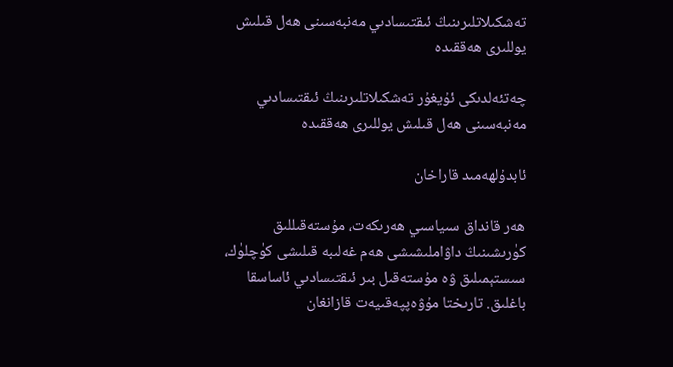تەشكىلاتلىرىنىڭ ئىقتىسادىي مەنبەسىنى ھەل قىلىش يوللىرى ھەققىدە

چەتئەلدىكى ئۇيغۇر تەشكىلاتلىرىنىڭ ئىقتىسادىي مەنبەسىنى ھەل قىلىش يوللىرى ھەققىدە

ئابدۇلھەمىد قاراخان

ھەر قانداق سىياسىي ھەرىكەت، مۇستەقىللىق كۈرىشىنىڭ داۋاملىشىشى ھەم غەلىبە قىلىشى كۈچلۈك، سىستېمىلىق ۋە مۇستەقىل بىر ئىقتىسادىي ئاساسقا باغلىق. تارىختا مۇۋەپپەقىيەت قازانغان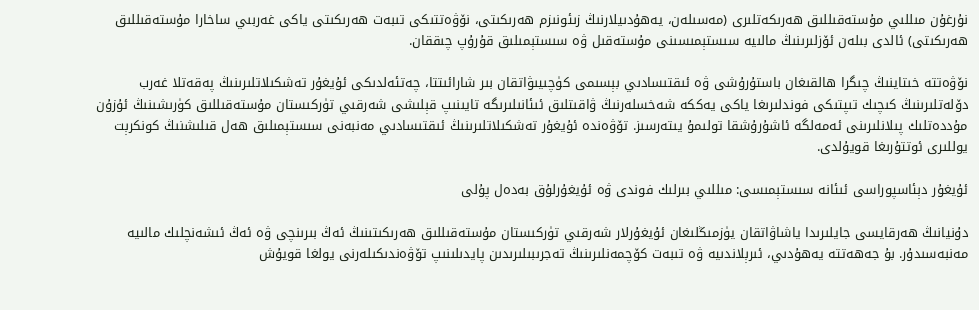نۇرغۇن مىللىي مۇستەقىللىق ھەرىكەتلىرى (مەسىلەن، يەھۇدىيلارنىڭ زىئونىزم ھەرىكىتى، نۆۋەتتىكى تىبەت ھەرىكىتى ياكى غەربىي ساخارا مۇستەقىللىق ھەرىكىتى) ئالدى بىلەن ئۆزلىرىنىڭ مالىيە سىستېمىسىنى مۇستەقىل ۋە سىستېمىلىق قۇرۇپ چىققان.

نۆۋەتتە خىتاينىڭ چىگرا ھالقىغان باستۇرۇشى ۋە ئىقتىسادىي بېسىمى كۈچىيىۋاتقان بىر شارائىتتا، چەتئەلدىكى ئۇيغۇر تەشكىلاتلىرىنىڭ پەقەتلا غەرب دۆلەتلىرىنىڭ كىچىك تىپتىكى فوندلىرىغا ياكى يەككە شەخسلەرنىڭ ۋاقىتلىق ئىئانىلىرىگە تايىنىپ قېلىشى شەرقىي تۈركىستان مۇستەقىللىق كۈرىشىنىڭ ئۇزۇن مۇددەتلىك پىلانلىرىنى ئەمەلگە ئاشۇرۇشقا تولىمۇ يىتەرسىز. تۆۋەندە ئۇيغۇر تەشكىلاتلىرىنىڭ ئىقتىسادىي مەنبەنى سىستېمىلىق ھەل قىلىشنىڭ كونكرېت يوللىرى ئوتتۇرىغا قويۇلدى.

ئۇيغۇر دېئاسپوراسى ئىئانە سىستېمىسى: مىللىي بىرلىك فوندى ۋە ئۇيغۇرلۇق بەدەل پۇلى

دۇنيانىڭ ھەرقايسى جايلىرىدا ياشاۋاتقان يۈزمىڭلىغان ئۇيغۇرلار شەرقىي تۈركىستان مۇستەقىللىق ھەرىكىتىنىڭ ئەڭ بىرىنچى ۋە ئەڭ ئىشەنچلىك مالىيە مەنبەسىدۇر. بۇ جەھەتتە يەھۇدىي، ئىرېلاندىيە ۋە تىبەت كۆچمەنلىرىنىڭ تەجرىبىلىرىدىن پايدىلىنىپ تۆۋەندىكىلەرنى يولغا قويۇش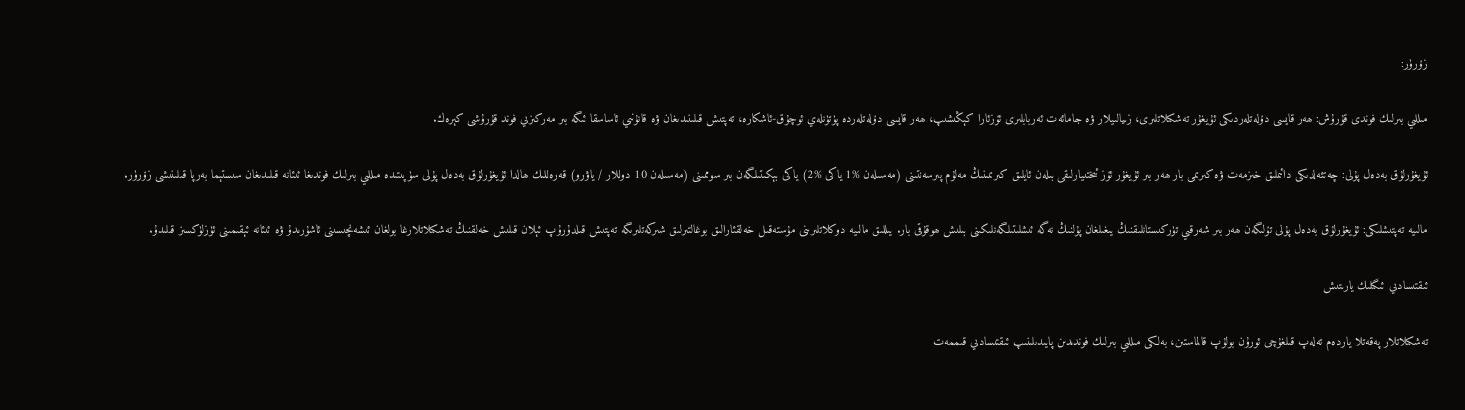زۆرۈر:

مىللىي بىرلىك فوندى قۇرۇش: ھەر قايسى دۆلەتلەردىكى ئۇيغۇر تەشكىلاتلىرى، زىيالىيلار ۋە جامائەت ئەربابلىرى ئۆزئارا كېڭىشىپ، ھەر قايسى دۆلەتلەردە پۈتۈنلەي ئوچۇق-ئاشكارە، تەپتىش قىلىنىدىغان ۋە قانۇنىي ئاساسقا ئىگە بىر مەركىزىي فوند قۇرۇشى كېرەك.

ئۇيغۇرلۇق بەدەل پۇلى: چەتئەلدىكى دائىملىق خىزمەت ۋە كىرىمى بار ھەر بىر ئۇيغۇر ئۆز ئىختىيارلىقى بىلەن ئايلىق كىرىمىنىڭ مەلۇم پىرسەنتىنى (مەسىلەن %1 ياكى %2) ياكى بېكىتىلگەن بىر سوممىنى (مەسىلەن 10 دوللار / ياۋرو) قەرەللىك ھالدا ئۇيغۇرلۇق بەدەل پۇلى سۈپىتىدە مىللىي بىرلىك فوندىغا ئىئانە قىلىدىغان سىستېما بەرپا قىلىنىشى زۆرۈر.

مالىيە تەپتىشلىكى: ئۇيغۇرلۇق بەدەل پۇلى تۆلىگەن ھەر بىر شەرقىي تۈركىستانلىقنىڭ يىغىلغان پۇلنىڭ نەگە ئىشلىتىلگەنلىكىنى بىلىش ھوقۇقى بار. يىللىق مالىيە دوكلاتلىرىنى مۇستەقىل خەلقئارالىق بوغالتىرلىق شىركەتلىرىگە تەپتىش قىلدۇرۇپ ئېلان قىلىش خەلقنىڭ تەشكىلاتلارغا بولغان ئىشەنچىسىنى ئاشۇرىدۇ ۋە ئىئانە ئېقىمىنى ئۈزلۈكسىز قىلىدۇ.

ئىقتىسادىي ئىگىلىك يارىتىش

تەشكىلاتلار پەقەتلا ياردەم تەلەپ قىلغۇچى ئورۇن بولۇپ قالماستىن، بەلكى مىللىي بىرلىك فوندىدىن پايىدىلىنىپ ئىقتىسادىي قىممەت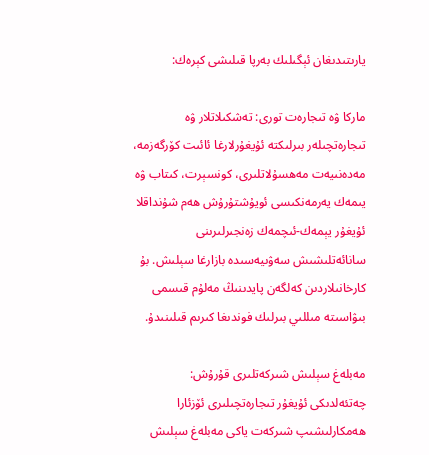يارىتىدىغان ئېگىلىك بەرپا قىلىشى كېرەك:

ماركا ۋە تىجارەت تورى: تەشكىلاتلار ۋە تىجارەتچىلەر بىرلىكتە ئۇيغۇرلارغا ئائىت كۆرگەزمە، مەدەنىيەت مەھسۇلاتلىرى، كونسېرت، كىتاب ۋە يىمەك يەرمەنكىسى ئويۇشتۇرۇش ھەم شۇنداقلا ئۇيغۇر يېمەك-ئىچمەك زەنجىرلىرىنى سانائەتلىشىش سەۋىيەسىدە بازارغا سېلىش. بۇ كارخانىلاردىن كەلگەن پايدىنىڭ مەلۇم قىسمى بىۋاسىتە مىللىي بىرلىك فوندىغا كىرىم قىلىنىدۇ.

مەبلەغ سېلىش شىركەتلىرى قۇرۇش: چەتئەلدىكى ئۇيغۇر تىجارەتچىلىرى ئۆزئارا ھەمكارلىشىپ شىركەت ياكى مەبلەغ سېلىش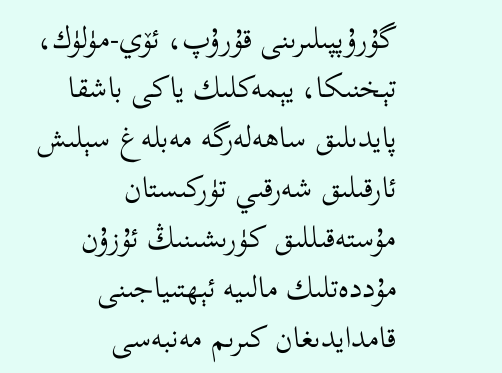گۇرۇپپىلىرىنى قۇرۇپ، ئۆي-مۈلۈك، تېخنىكا، يېمەكلىك ياكى باشقا پايدىلىق ساھەلەرگە مەبلەغ سېلىش ئارقىلىق شەرقىي تۈركىستان مۇستەقىللىق كۈرىشىنىڭ ئۇزۇن مۇددەتلىك مالىيە ئېھتىياجىنى قامدايدىغان كىرىم مەنبەسى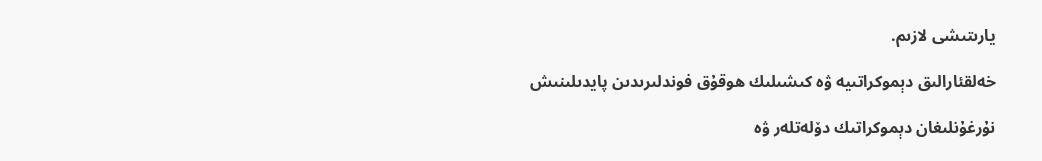يارىتىشى لازىم.

خەلقئارالىق دېموكراتىيە ۋە كىشىلىك ھوقۇق فوندلىرىدىن پايدىلىنىش

نۇرغۇنلىغان دېموكراتىك دۆلەتلەر ۋە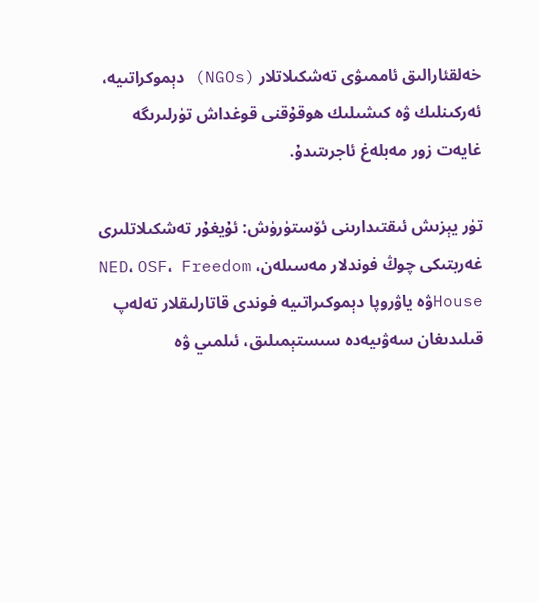خەلقئارالىق ئاممىۋى تەشكىلاتلار (NGOs) دېموكراتىيە، ئەركىنلىك ۋە كىشىلىك ھوقۇقنى قوغداش تۈرلىرىگە غايەت زور مەبلەغ ئاجرىتىدۇ.

تۈر يېزىش ئىقتىدارىنى ئۆستۈرۈش: ئۇيغۇر تەشكىلاتلىرى غەربتىكى چوڭ فوندلار مەسىلەن، NED، OSF،  Freedom Houseۋە ياۋروپا دېموكىراتىيە فوندى قاتارلىقلار تەلەپ قىلىدىغان سەۋىيەدە سىستېمىلىق، ئىلمىي ۋە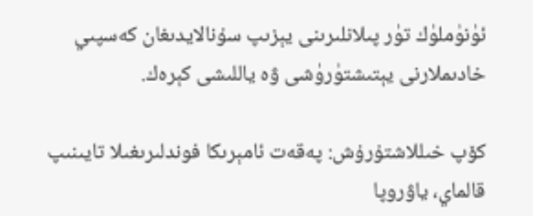ئۈنۈملۈك تۈر پىلانلىرىنى يېزىپ سۇنالايدىغان كەسپىي خادىملارنى يېتىشتۈرۈشى ۋە ياللىشى كېرەك.

كۆپ خىللاشتۇرۇش: پەقەت ئامېرىكا فوندلىرىغىلا تايىنىپ قالماي، ياۋروپا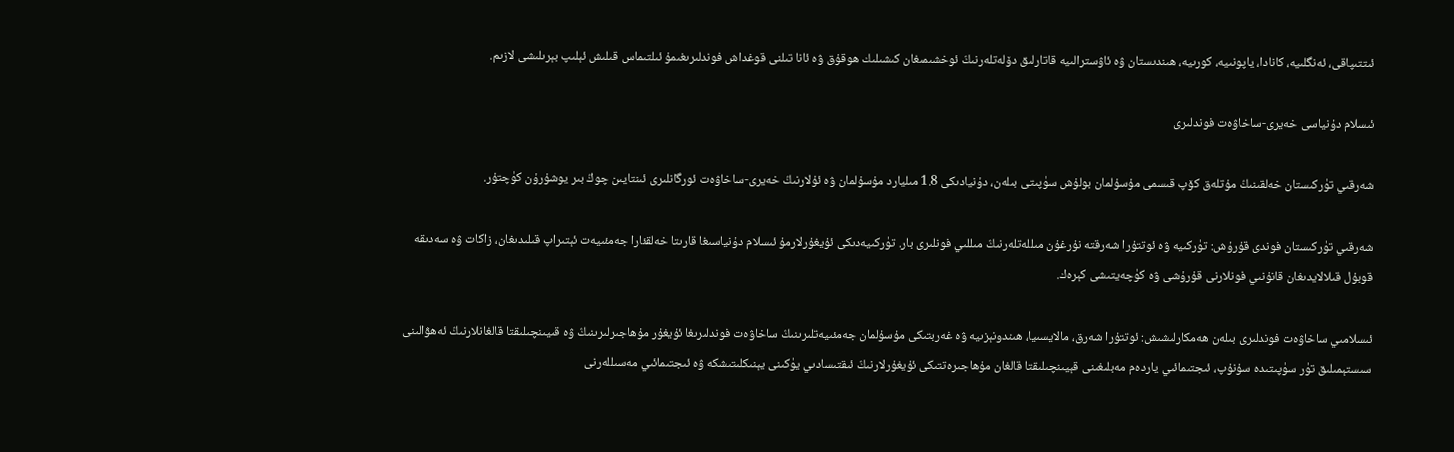ئىتتىپاقى، ئەنگلىيە، كانادا، ياپونىيە، كورىيە، ھىندىستان ۋە ئاۋسترالىيە قاتارلىق دۆلەتلەرنىڭ ئوخشىمىغان كىشىلىك ھوقۇق ۋە ئانا تىلنى قوغداش فوندلىرىغىمۇ ئىلتىماس قىلىش ئېلىپ بېرىلىشى لازىم.

ئىسلام دۇنياسى خەيرى-ساخاۋەت فوندلىرى

شەرقىي تۈركىستان خەلقىنىڭ مۇتلەق كۆپ قىسمى مۇسۇلمان بولۇش سۈپىتى بىلەن، دۇنيادىكى 1.8 مىليارد مۇسۇلمان ۋە ئۇلارنىڭ خەيرى-ساخاۋەت ئورگانلىرى ئىنتايىن چوڭ بىر يوشۇرۇن كۈچتۇر.

شەرقىي تۈركىستان فوندى قۇرۇش: تۈركىيە ۋە ئوتتۇرا شەرقتە نۇرغۇن مىللەتلەرنىڭ مىللىي فونلىرى بار. تۈركىيەدىكى ئۇيغۇرلارمۇ ئىسلام دۇنياسىغا قارىتا خەلقئارا جەمئىيەت ئېتىراپ قىلىدىغان، زاكات ۋە سەدىقە قوبۇل قىلالايدىغان قانۇنىي فونلارنى قۇرۇشى ۋە كۈچەيتىشى كېرەك.

ئىسلامىي ساخاۋەت فوندلىرى بىلەن ھەمكارلىشىش: ئوتتۇرا شەرق، مالايسىيا، ھىندونېزىيە ۋە غەربتىكى مۇسۇلمان جەمئىيەتلىرىنىڭ ساخاۋەت فوندلىرىغا ئۇيغۇر مۇھاجىرلىرىنىڭ ۋە قىيىنچىلىقتا قالغانلارنىڭ ئەھۋالىنى سىستېمىلىق تۈر سۈپىتىدە سۇنۇپ، ئىجتىمائىي ياردەم مەبلىغىنى قېيىنچىلىقتا قالغان مۇھاجىرەتتىكى ئۇيغۇرلارنىڭ ئىقتىسادىي يۈكىنى يېنىكلىتىشكە ۋە ئىجتىمائىي مەسىللەرنى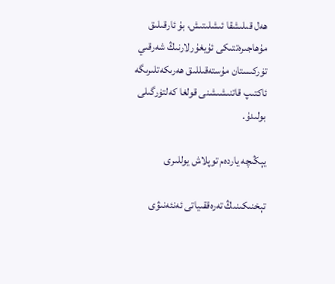ھەل قىلىشقا ئىشلىتىش، بۇ ئارقىلىق مۇھاجىرەتتىكى ئۇيغۇرلارنىڭ شەرقىي تۈركىستان مۇستەقىللىق ھەرىكەتلىرىگە ئاكتىپ قاتنىشىشنى قولغا كەلتۈرگىلى بولىدۇ.

يېڭىچە ياردەم توپلاش يوللىرى

تېخنىكىنىڭ تەرەققىياتى ئەنئەنىۋى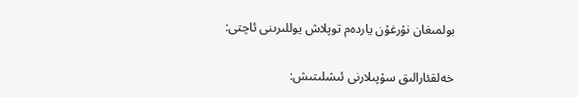بولمىغان نۇرغۇن ياردەم توپلاش يوللىرىنى ئاچتى:

خەلقئارالىق سۇپىلارنى ئىشلىتىش: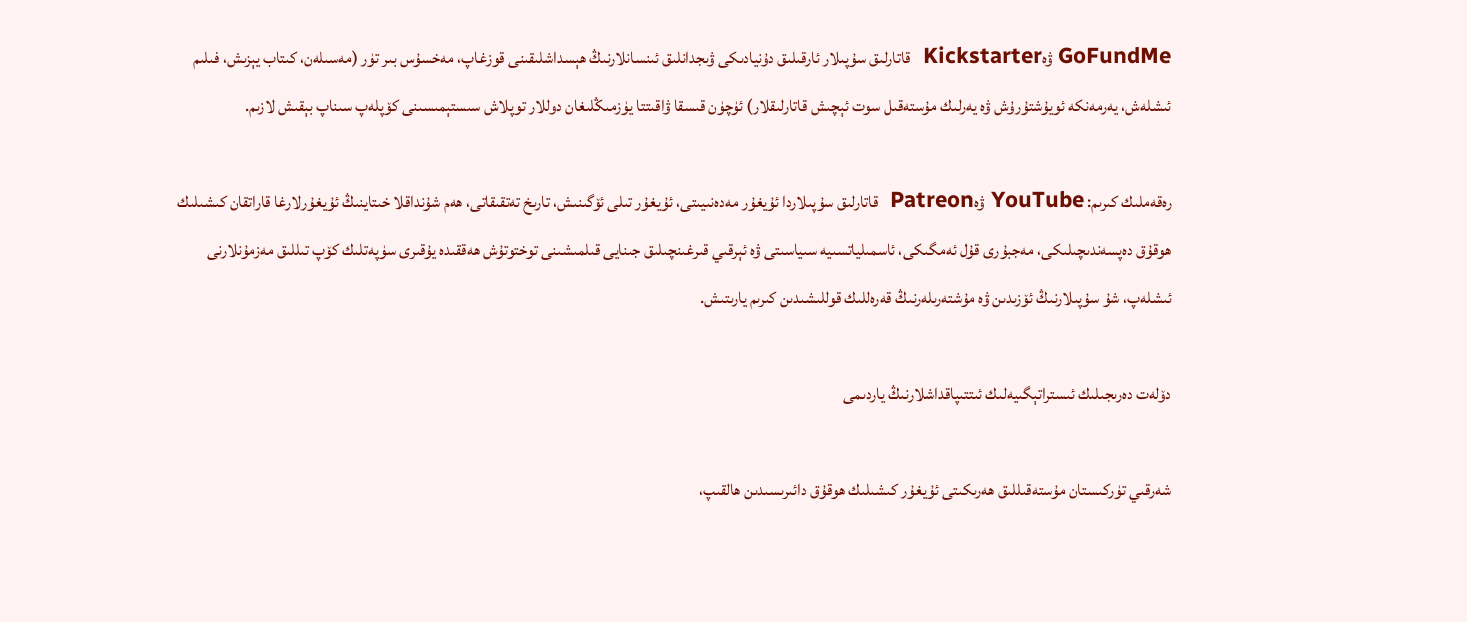GoFundMe ۋەKickstarter  قاتارلىق سۇپىلار ئارقىلىق دۇنيادىكى ۋىجدانلىق ئىنسانلارنىڭ ھېسداشلىقىنى قوزغاپ، مەخسۇس بىر تۈر (مەسىلەن، كىتاب يېزىش، فىلىم ئىشلەش، يەرمەنكە ئويۇشتۇرۇش ۋە يەرلىك مۇستەقىل سوت ئېچىش قاتارلىقلار) ئۈچۈن قىسقا ۋاقىتتا يۈزمىڭلىغان دوللار توپلاش سىستېمىسىنى كۆپلەپ سىناپ بېقىش لازىم.

رەقەملىك كىرىم: YouTube ۋەPatreon  قاتارلىق سۇپىلاردا ئۇيغۇر مەدەنىيىتى، ئۇيغۇر تىلى ئۆگىنىش، تارىخ تەتقىقاتى، ھەم شۇنداقلا خىتاينىڭ ئۇيغۇرلارغا قاراتقان كىشىلىك ھوقۇق دەپسەندىچىلىكى، مەجبۇرى قۇل ئەمگىكى، ئاسمىلياتسىيە سىياسىتى ۋە ئېرقىي قىرغىنچىلىق جىنايى قىلمىشىنى توختوتۇش ھەققىدە يۇقىرى سۈپەتلىك كۆپ تىللىق مەزمۇنلارنى ئىشلەپ، شۇ سۇپىلارنىڭ ئۆزىدىن ۋە مۇشتەرىلەرنىڭ قەرەللىك قوللىشىدىن كىرىم يارىتىش.

دۆلەت دەرىجىلىك ئىستراتېگىيەلىك ئىتتىپاقداشلارنىڭ ياردىمى

شەرقىي تۈركىستان مۇستەقىللىق ھەرىكىتى ئۇيغۇر كىشىلىك ھوقۇق دائىرىسىدىن ھالقىپ،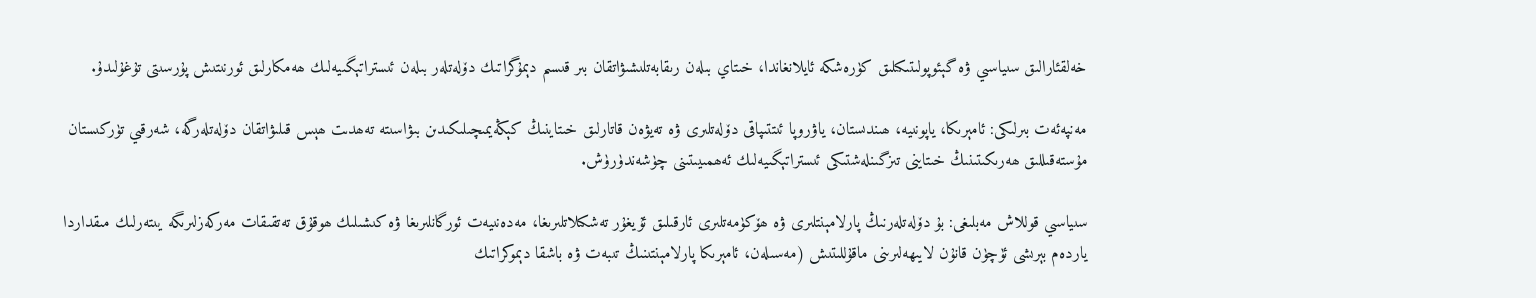خەلقئارالىق سىياسىي ۋە گېئوپولىتىكىلىق كۈرەشكە ئايلانغاندا، خىتاي بىلەن رىقابەتلىشىۋاتقان بىر قىسىم دېمۇگراتىك دۆلەتلەر بىلەن ئىستراتېگىيەلىك ھەمكارلىق ئورنىتىش پۇرسىتى تۇغۇلىدۇ.

مەنپەئەت بىرلىكى: ئامېرىكا، ياپونىيە، ھىندىستان، ياۋروپا ئىتتىپاقى دۆلەتلىرى ۋە تەيۋەن قاتارلىق خىتاينىڭ كېڭەيمىچىلىكىدىن بىۋاسىتە تەھدىت ھېس قىلىۋاتقان دۆلەتلەرگە، شەرقىي تۈركىستان مۇستەقىللىق ھەرىكىتىنىڭ خىتاينى تىزگىنلەشتىكى ئىستراتېگىيەلىك ئەھمىيىتىنى چۈشەندۈرۈش.

سىياسىي قوللاش مەبلىغى: بۇ دۆلەتلەرنىڭ پارلامېنتلىرى ۋە ھۆكۈمەتلىرى ئارقىلىق ئۇيغۇر تەشكىلاتلىرىغا، مەدەنىيەت ئورگانلىرىغا ۋە كىشىلىك ھوقۇق تەتقىقات مەركەزلىرىگە يىتەرلىك مىقداردا ياردەم بېرىشى ئۈچۈن قانۇن لايىھەلىرىنى ماقۇللىتىش (مەسىلەن، ئامېرىكا پارلامېنتىنىڭ تىبەت ۋە باشقا دېموكراتىك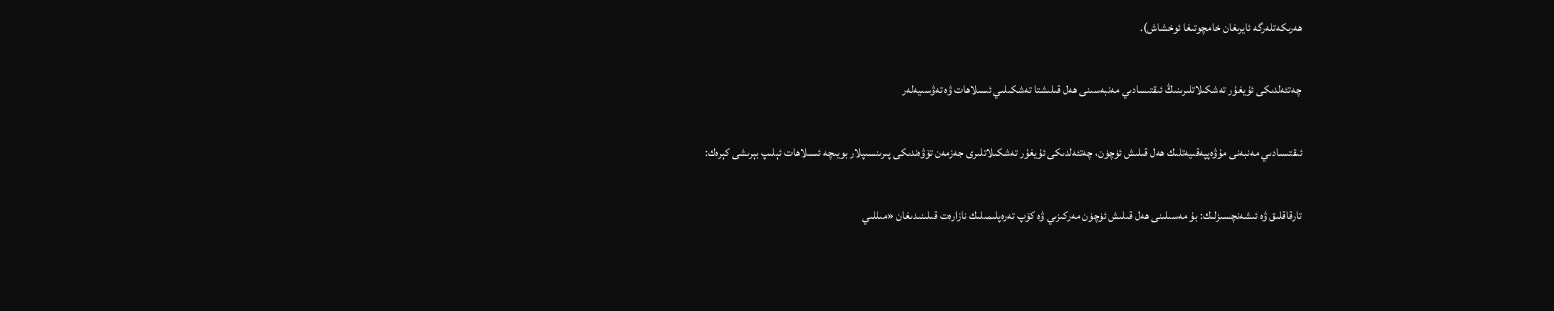ھەرىكەتلەرگە ئايرىغان خامچوتىغا ئوخشاش).

چەتئەلدىكى ئۇيغۇر تەشكىلاتلىرىنىڭ ئىقتىسادىي مەنبەسىنى ھەل قىلىشتا تەشكىلىي ئىسلاھات ۋە تەۋسىيەلەر

ئىقتىسادىي مەنبەنى مۇۋەپپەقىيەتلىك ھەل قىلىش ئۈچۈن، چەتئەلدىكى ئۇيغۇر تەشكىلاتلىرى جەزمەن تۆۋەندىكى پىرىنسىپلار بويىچە ئىسلاھات ئېلىپ بېرىشى كېرەك:

تارقاقلىق ۋە ئىشەنچسىزلىك: بۇ مەسىلىنى ھەل قىلىش ئۈچۈن مەركىزىي ۋە كۆپ تەرەپلىمىلىك نازارەت قىلىنىدىغان «مىللىي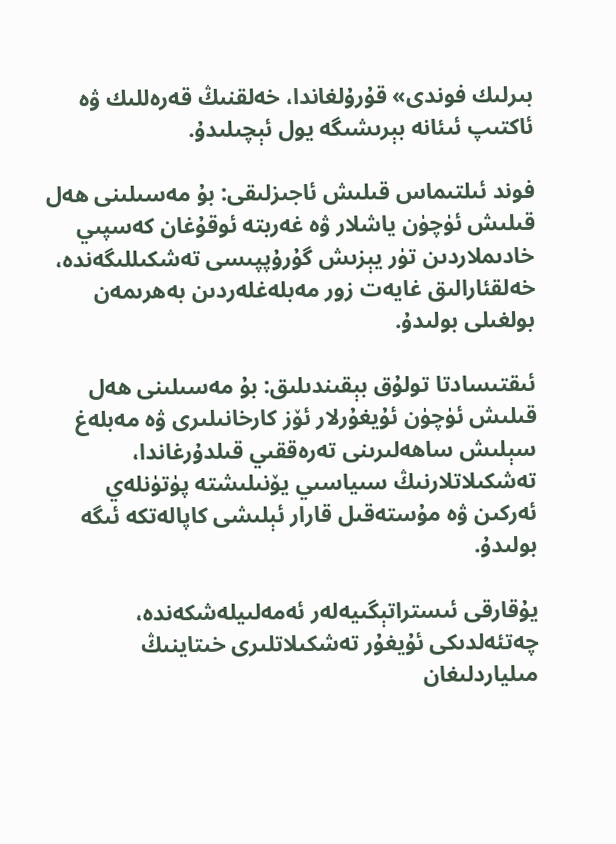بىرلىك فوندى» قۇرۇلغاندا، خەلقنىڭ قەرەللىك ۋە ئاكتىپ ئىئانە بېرىشىگە يول ئېچىلىدۇ.

فوند ئىلتىماس قىلىش ئاجىزلىقى: بۇ مەسىلىنى ھەل قىلىش ئۈچۈن ياشلار ۋە غەربتە ئوقۇغان كەسپىي خادىملاردىن تۈر يېزىش گۇرۇپپىسى تەشكىللىگەندە، خەلقئارالىق غايەت زور مەبلەغلەردىن بەھرىمەن بولغىلى بولىدۇ.

ئىقتىسادتا تولۇق بېقىندىلىق: بۇ مەسىلىنى ھەل قىلىش ئۈچۈن ئۇيغۇرلار ئۆز كارخانىلىرى ۋە مەبلەغ سېلىش ساھەلىرىنى تەرەققىي قىلدۇرغاندا، تەشكىلاتلارنىڭ سىياسىي يۆنىلىشتە پۈتۈنلەي ئەركىن ۋە مۇستەقىل قارار ئېلىشى كاپالەتكە ئىگە بولىدۇ.

يۇقارقى ئىستراتېگىيەلەر ئەمەلىيلەشكەندە، چەتئەلدىكى ئۇيغۇر تەشكىلاتلىرى خىتاينىڭ مىلياردلىغان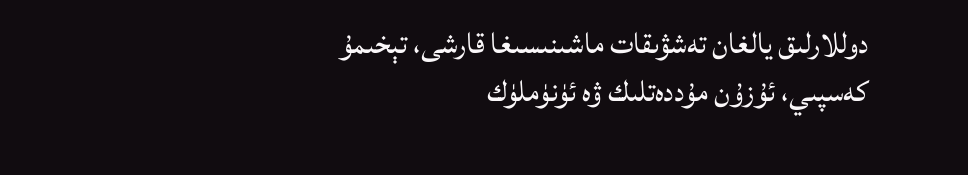دوللارلىق يالغان تەشۋىقات ماشىنىسىغا قارشى، تېخىمۇ كەسپىي، ئۇزۇن مۇددەتلىك ۋە ئۈنۈملۈك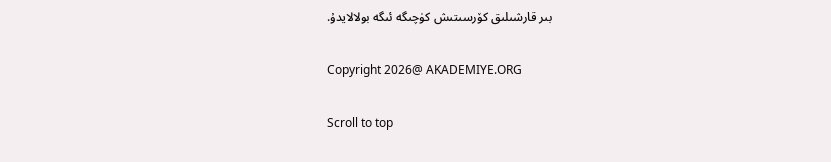بىر قارشىلىق كۆرسىتىش كۈچىگە ئىگە بولالايدۇ.

Copyright 2026@ AKADEMIYE.ORG

Scroll to top